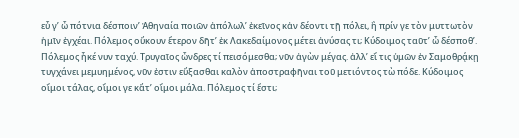εὖ γʼ ὦ πότνια δέσποινʼ Ἀθηναία ποιῶν ἀπόλωλʼ ἐκεῖνος κἀν δέοντι τῇ πόλει, ἢ πρίν γε τὸν μυττωτὸν ἡμῖν ἐγχέαι. Πόλεμος οὔκουν ἕτερον δῆτʼ ἐκ Λακεδαίμονος μέτει ἀνύσας τι; Κύδοιμος ταῦτʼ ὦ δέσποθʼ. Πόλεμος ἧκέ νυν ταχύ. Τρυγαῖος ὦνδρες τί πεισόμεσθα; νῦν ἀγὼν μέγας. ἀλλʼ εἴ τις ὑμῶν ἐν Σαμοθρᾴκῃ τυγχάνει μεμυημένος, νῦν ἐστιν εὔξασθαι καλὸν ἀποστραφῆναι τοῦ μετιόντος τὼ πόδε. Κύδοιμος οἴμοι τάλας, οἴμοι γε κἄτʼ οἴμοι μάλα. Πόλεμος τί ἔστι;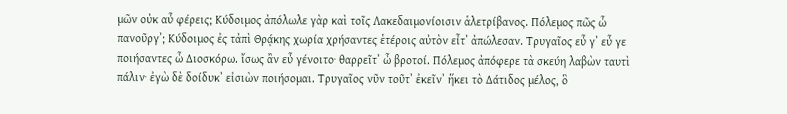μῶν οὐκ αὖ φέρεις; Κύδοιμος ἀπόλωλε γὰρ καὶ τοῖς Λακεδαιμονίοισιν ἁλετρίβανος. Πόλεμος πῶς ὦ πανοῦργʼ; Κύδοιμος ἐς τἀπὶ Θρᾴκης χωρία χρήσαντες ἑτέροις αὐτὸν εἶτʼ ἀπώλεσαν. Τρυγαῖος εὖ γʼ εὖ γε ποιήσαντες ὦ Διοσκόρω. ἴσως ἂν εὖ γένοιτο· θαρρεῖτʼ ὦ βροτοί. Πόλεμος ἀπόφερε τὰ σκεύη λαβὼν ταυτὶ πάλιν· ἐγὼ δὲ δοίδυκʼ εἰσιὼν ποιήσομαι. Τρυγαῖος νῦν τοῦτʼ ἐκεῖνʼ ἥκει τὸ Δάτιδος μέλος, ὃ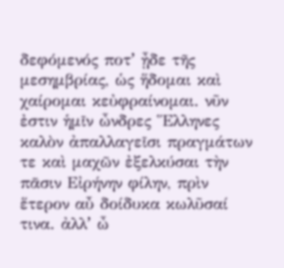δεφόμενός ποτʼ ᾖδε τῆς μεσημβρίας, ὡς ἥδομαι καὶ χαίρομαι κεὐφραίνομαι. νῦν ἐστιν ἡμῖν ὦνδρες Ἕλληνες καλὸν ἀπαλλαγεῖσι πραγμάτων τε καὶ μαχῶν ἐξελκύσαι τὴν πᾶσιν Εἰρήνην φίλην, πρὶν ἕτερον αὖ δοίδυκα κωλῦσαί τινα. ἀλλʼ ὦ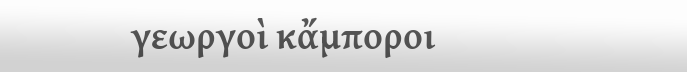γεωργοὶ κἄμποροι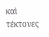καὶ τέκτονες